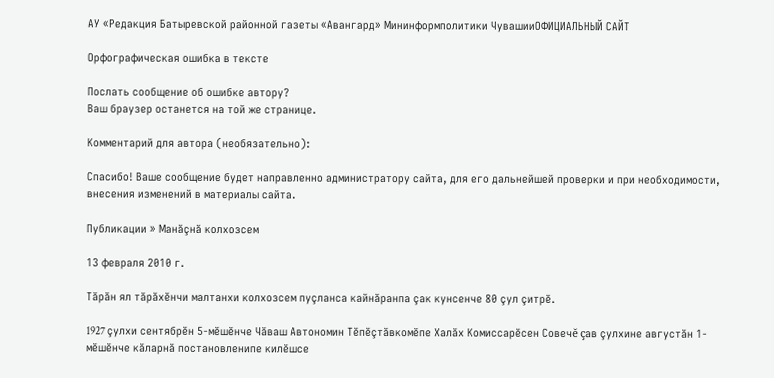АУ «Редакция Батыревской районной газеты «Авангард» Мининформполитики ЧувашииОФИЦИАЛЬНЫЙ САЙТ

Орфографическая ошибка в тексте

Послать сообщение об ошибке автору?
Ваш браузер останется на той же странице.

Комментарий для автора (необязательно):

Спасибо! Ваше сообщение будет направленно администратору сайта, для его дальнейшей проверки и при необходимости, внесения изменений в материалы сайта.

Публикации » Манăçнă колхозсем

13 февраля 2010 г.

Тăрăн ял тăрăхĕнчи малтанхи колхозсем пуçланса кайнăранпа çак кунсенче 80 çул çитрĕ.

1927 çулхи сентябрĕн 5-мĕшĕнче Чăваш Автономин Тĕпĕçтăвкомĕпе Халăх Комиссарĕсен Совечĕ çав çулхине августăн 1-мĕшĕнче кăларнă постановленипе килĕшсе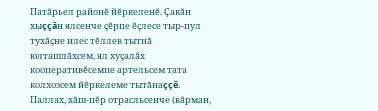Патăрьел районĕ йĕркеленĕ. Çакăн хыççăн ялсенче çĕрпе ĕçлесе тыр-пул тухăçне илес тĕллев тытнă юлташлăхсем, ял хуçалăх кооперативĕсемпе артельсем тата колхозсем йĕркелеме тытăнаççĕ. Паллах, хăш-пĕр отрасльсенче (вăрман,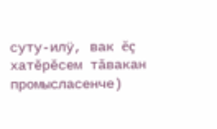суту-илÿ, вак ĕç хатĕрĕсем тăвакан промысласенче)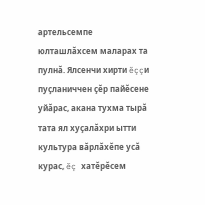артельсемпе юлташлăхсем маларах та пулнă. Ялсенчи хирти ĕççи пуçланиччен çĕр пайĕсене уйăрас, акана тухма тырă тата ял хуçалăхри ытти культура вăрлăхĕпе усă курас, ĕç хатĕрĕсем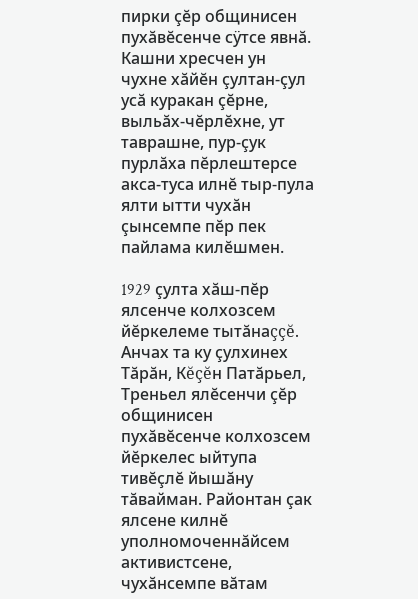пирки çĕр общинисен пухăвĕсенче сÿтсе явнă. Кашни хресчен ун чухне хăйĕн çултан-çул усă куракан çĕрне, выльăх-чĕрлĕхне, ут таврашне, пур-çук пурлăха пĕрлештерсе акса-туса илнĕ тыр-пула ялти ытти чухăн çынсемпе пĕр пек пайлама килĕшмен.

1929 çулта хăш-пĕр ялсенче колхозсем йĕркелеме тытăнаççĕ. Анчах та ку çулхинех Тăрăн, Кĕçĕн Патăрьел, Треньел ялĕсенчи çĕр общинисен пухăвĕсенче колхозсем йĕркелес ыйтупа тивĕçлĕ йышăну тăвайман. Районтан çак ялсене килнĕ уполномоченнăйсем активистсене, чухăнсемпе вăтам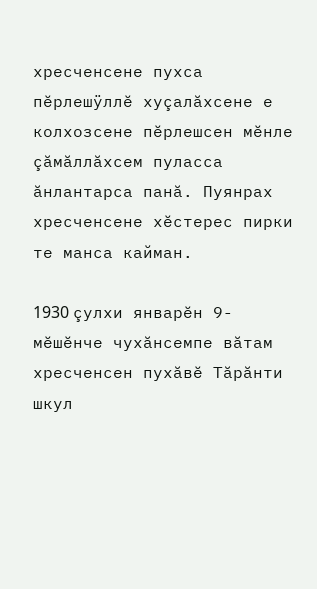хресченсене пухса пĕрлешÿллĕ хуçалăхсене е колхозсене пĕрлешсен мĕнле çăмăллăхсем пуласса ăнлантарса панă. Пуянрах хресченсене хĕстерес пирки те манса кайман.

1930 çулхи январĕн 9-мĕшĕнче чухăнсемпе вăтам хресченсен пухăвĕ Тăрăнти шкул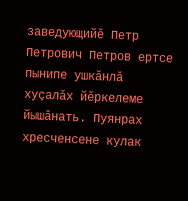заведующийĕ Петр Петрович Петров ертсе пынипе ушкăнлă хуçалăх йĕркелеме йышăнать. Пуянрах хресченсене кулак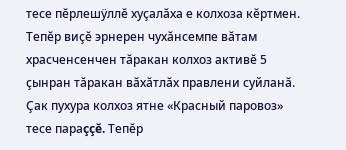тесе пĕрлешÿллĕ хуçалăха е колхоза кĕртмен. Тепĕр виçĕ эрнерен чухăнсемпе вăтам храсченсенчен тăракан колхоз активĕ 5 çынран тăракан вăхăтлăх правлени суйланă. Çак пухура колхоз ятне «Красный паровоз» тесе параççĕ. Тепĕр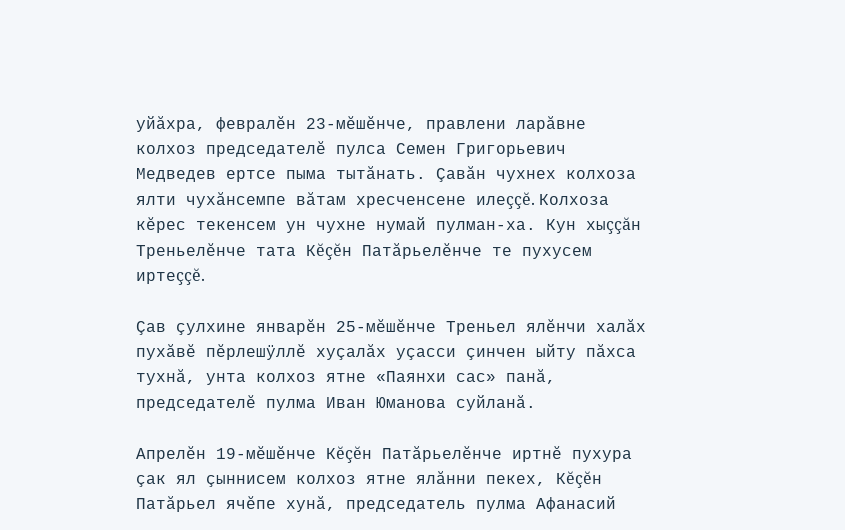уйăхра, февралĕн 23-мĕшĕнче, правлени ларăвне колхоз председателĕ пулса Семен Григорьевич Медведев ертсе пыма тытăнать. Çавăн чухнех колхоза ялти чухăнсемпе вăтам хресченсене илеççĕ. Колхоза кĕрес текенсем ун чухне нумай пулман-ха. Кун хыççăн Треньелĕнче тата Кĕçĕн Патăрьелĕнче те пухусем иртеççĕ.

Çав çулхине январĕн 25-мĕшĕнче Треньел ялĕнчи халăх пухăвĕ пĕрлешÿллĕ хуçалăх уçасси çинчен ыйту пăхса тухнă, унта колхоз ятне «Паянхи сас» панă, председателĕ пулма Иван Юманова суйланă.

Апрелĕн 19-мĕшĕнче Кĕçĕн Патăрьелĕнче иртнĕ пухура çак ял çыннисем колхоз ятне ялăнни пекех, Кĕçĕн Патăрьел ячĕпе хунă, председатель пулма Афанасий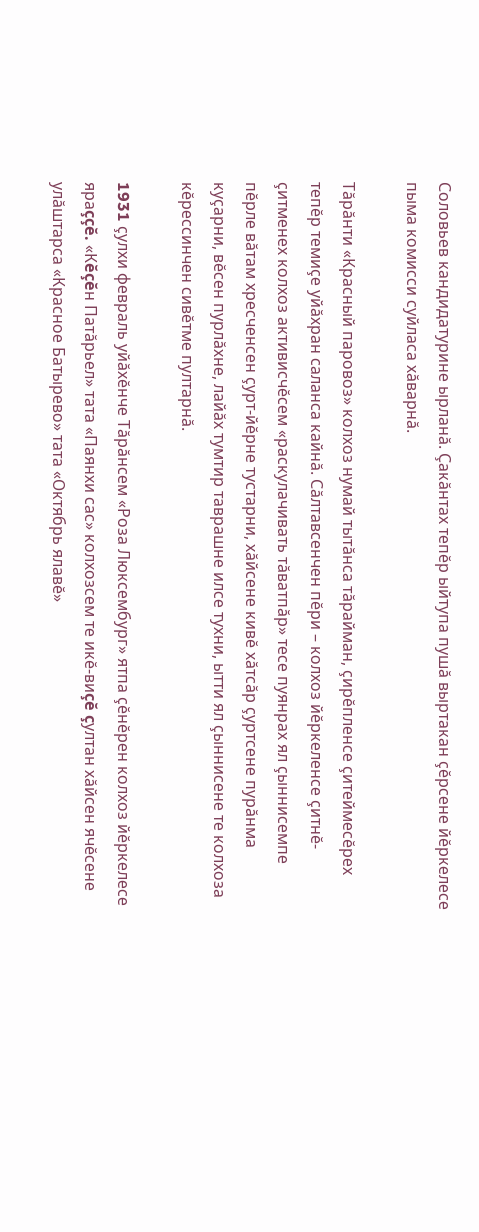Соловьев кандидатурине ырланă. Çакăнтах тепĕр ыйтупа пушă выртакан çĕрсене йĕркелесе пыма комисси суйласа хăварнă.

Тăрăнти «Красный паровоз» колхоз нумай тытăнса тăрайман, çирĕпленсе çитеймесĕрех тепĕр темиçе уйăхран саланса кайнă. Сăлтавсенчен пĕри – колхоз йĕркеленсе çитнĕ-çитменех колхоз активисчĕсем «раскулачивать тăватпăр» тесе пуянрах ял çыннисемпе пĕрле вăтам хресченсен çурт-йĕрне тустарни, хăйсене кивĕ хăтсăр çуртсене пурăнма куçарни, вĕсен пурлăхне, лайăх тумтир таврашне илсе тухни, ытти ял çыннисене те колхоза кĕрессинчен сивĕтме пултарнă.

1931 çулхи февраль уйăхĕнче Тăрăнсем «Роза Люксембург» ятпа çĕнĕрен колхоз йĕркелесе яраççĕ. «Кĕçĕн Патăрьел» тата «Паянхи сас» колхозсем те икĕ-виçĕ çултан хăйсен ячĕсене улăштарса «Красное Батырево» тата «Октябрь ялавĕ»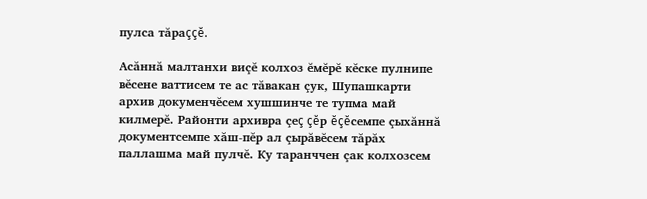пулса тăраççĕ.

Асăннă малтанхи виçĕ колхоз ĕмĕрĕ кĕске пулнипе вĕсене ваттисем те ас тăвакан çук, Шупашкарти архив докуменчĕсем хушшинче те тупма май килмерĕ. Районти архивра çеç çĕр ĕçĕсемпе çыхăннă документсемпе хăш-пĕр ал çырăвĕсем тăрăх паллашма май пулчĕ. Ку таранччен çак колхозсем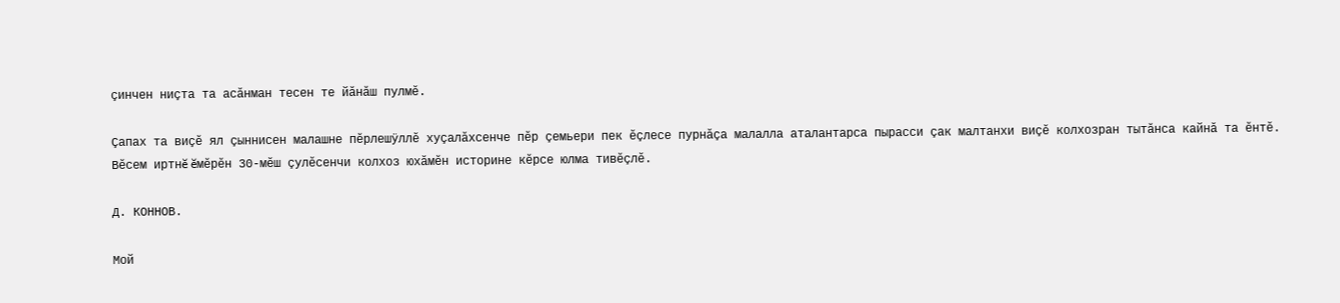çинчен ниçта та асăнман тесен те йăнăш пулмĕ.

Çапах та виçĕ ял çыннисен малашне пĕрлешÿллĕ хуçалăхсенче пĕр çемьери пек ĕçлесе пурнăçа малалла аталантарса пырасси çак малтанхи виçĕ колхозран тытăнса кайнă та ĕнтĕ. Вĕсем иртнĕ ĕмĕрĕн 30-мĕш çулĕсенчи колхоз юхăмĕн историне кĕрсе юлма тивĕçлĕ.

Д. КОННОВ.

Мой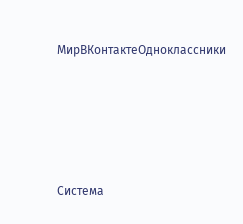МирВКонтактеОдноклассники





Система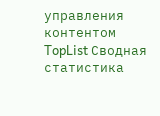управления контентом
TopList Сводная статистика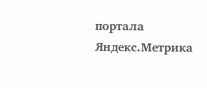портала Яндекс.Метрика